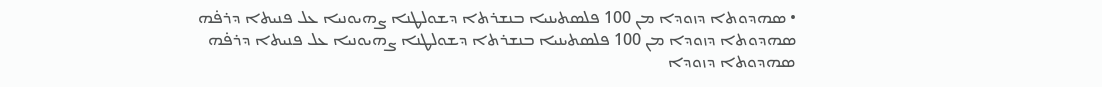• ܣܗܕܘܬܐ ܕܙܘܕܐ ܡܢ 100 ܦܠܣܬܝܢܝܐ ܒܢܫܪܬܐ ܕܫܘܠܛܢܐ ܨܗܝܘܢܝܐ ܥܠ ܦܢܝܬܐ ܕܪܦ̇ܗ
ܣܗܕܘܬܐ ܕܙܘܕܐ ܡܢ 100 ܦܠܣܬܝܢܝܐ ܒܢܫܪܬܐ ܕܫܘܠܛܢܐ ܨܗܝܘܢܝܐ ܥܠ ܦܢܝܬܐ ܕܪܦ̇ܗ
ܣܗܕܘܬܐ ܕܙܘܕܐ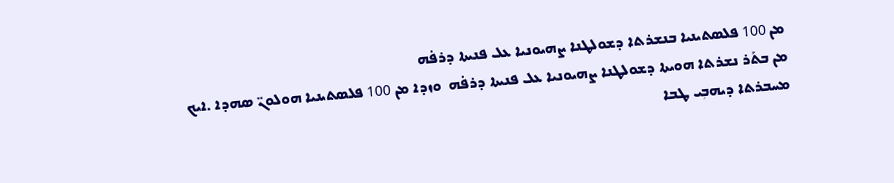ܡܢ 100 ܦܠܣܬܝܢܝܐ ܒܢܫܪܬܐ ܕܫܘܠܛܢܐ ܨܗܝܘܢܝܐ ܥܠ ܦܢܝܬܐ ܕܪܦ̇ܗ
ܡܢ ܒܬܰܪ ܢܫܪܬܐ ܗܘܝܬܐ ܕܫܘܠܛܢܐ ܨܗܝܘܢܝܐ ܥܠ ܦܢܝܬܐ ܕܪܦ̇ܗ  ܘܙܕܐ ܡܢ 100 ܦܠܣܬܝܢܝܐ ܗܘܠܘܢ̈ ܣܗܕܐ .ܐܝܟ ܡܚܒܪܬܐ ܕܝܗܒܼܝ ܛܒܐ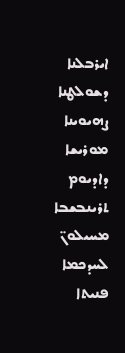ܐܝܪܒܠܢܐ ܕܫܘܠܛܢܐ ܨܗܝܘܝܢܐ ܡܘܪܝܫܐ ܕܐܕܝܘܡ ܬܪܝܢܒܫܒܐ  ܡܚܝܠܘܢ̈ ܠܚܕܟܡܐ ܦܢܝܬܐ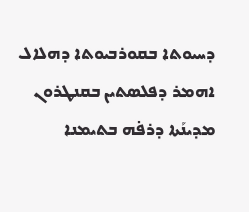ܕܚܝܘܬܐ ܒܩܘܪܒܝܘܬܐ ܕܗܠܐܠ ܐܗܡܪ ܕܦܠܣܬܝܢ ܒܩܢܛܪܘܢ ܡܕܝܢܰܬܐ ܕܪܦ̇ܗ ܒܬܝܡܢܐ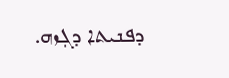ܕܦܢܝܬܐ ܕܓܼܙܗ.